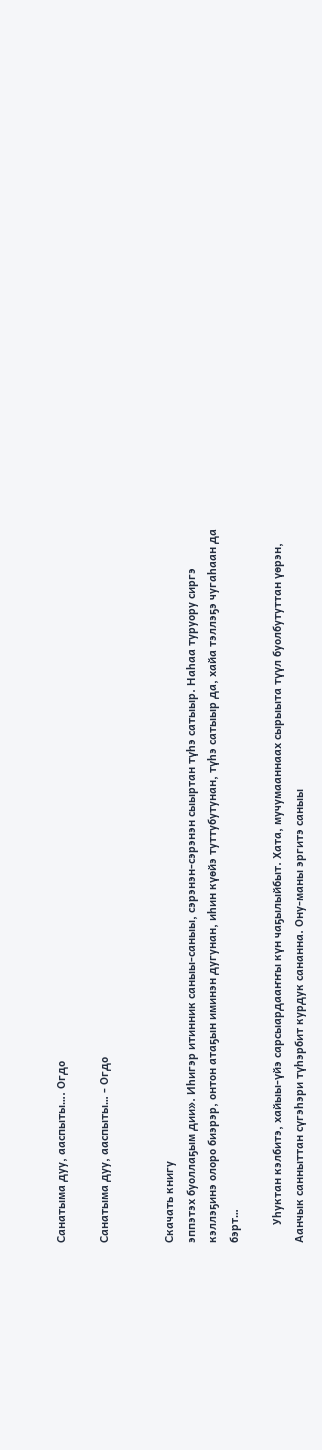Санатыма дуу, ааспыты…. Огдо

Санатыма дуу, ааспыты… - Огдо


Скачать книгу
эппэтэх буоллаҕым дии». Иһигэр итинник саныы-саныы, сэрэнэн-сэрэнэн сыыртан түһэ сатыыр. Наһаа туруору сиргэ кэллэҕинэ олоро биэрэр, онтон атаҕын иминэн дугунан, иһин күөйэ туттубутунан, түһэ сатыыр да, хайа тэллэҕэ чугаһаан да бэрт…

      Уһуктан кэлбитэ, хайыы-үйэ сарсыардааҥҥы күн чаҕылыйбыт. Хата, мучумааннаах сырыыта түүл буолбутуттан үөрэн, Аанчык санныттан сүгэһэри түһэрбит курдук сананна. Ону-маны эргитэ саныы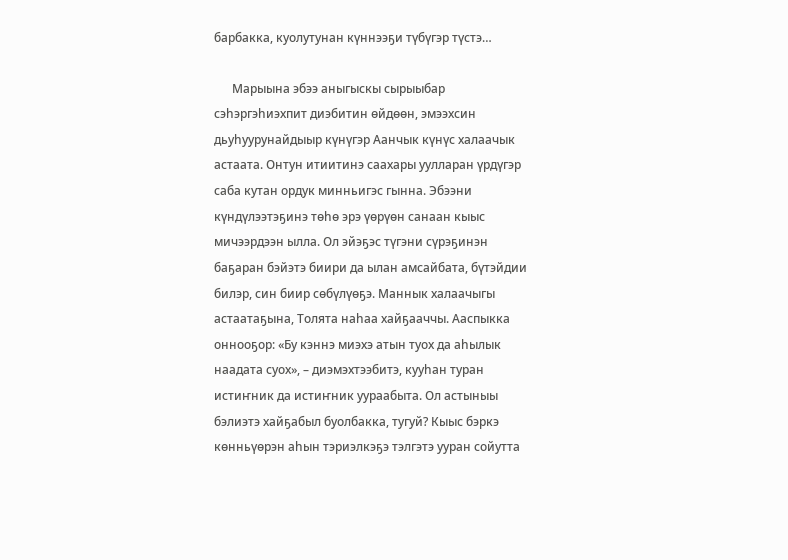барбакка, куолутунан күннээҕи түбүгэр түстэ…

      Марыына эбээ аныгыскы сырыыбар сэһэргэһиэхпит диэбитин өйдөөн, эмээхсин дьуһуурунайдыыр күнүгэр Аанчык күнүс халаачык астаата. Онтун итиитинэ саахары уулларан үрдүгэр саба кутан ордук минньигэс гынна. Эбээни күндүлээтэҕинэ төһө эрэ үөрүөн санаан кыыс мичээрдээн ылла. Ол эйэҕэс түгэни сүрэҕинэн баҕаран бэйэтэ биири да ылан амсайбата, бүтэйдии билэр, син биир сөбүлүөҕэ. Маннык халаачыгы астаатаҕына, Толята наһаа хайҕааччы. Ааспыкка оннооҕор: «Бу кэннэ миэхэ атын туох да аһылык наадата суох», – диэмэхтээбитэ, кууһан туран истиҥник да истиҥник уураабыта. Ол астыныы бэлиэтэ хайҕабыл буолбакка, тугуй? Кыыс бэркэ көнньүөрэн аһын тэриэлкэҕэ тэлгэтэ ууран сойутта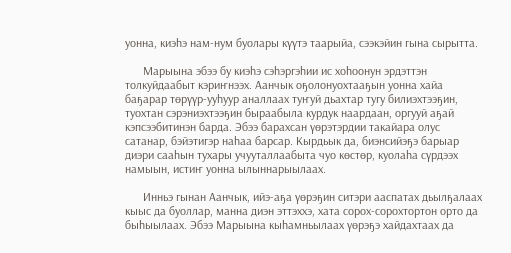уонна, киэһэ нам-нум буолары күүтэ таарыйа, сээкэйин гына сырытта.

      Марыына эбээ бу киэһэ сэһэргэһии ис хоһоонун эрдэттэн толкуйдаабыт кэриҥнээх. Аанчык оҕолонуохтааҕын уонна хайа баҕарар төрүүр-ууһуур аналлаах туҥуй дьахтар тугу билиэхтээҕин, туохтан сэрэниэхтээҕин быраабыла курдук наардаан, оргууй аҕай кэпсээбитинэн барда. Эбээ барахсан үөрэтэрдии такайара олус сатанар, бэйэтигэр наһаа барсар. Кырдьык да, биэнсийэҕэ барыар диэри сааһын тухары учууталлаабыта чуо көстөр, куолаһа сүрдээх намыын, истиҥ уонна ылыннарыылаах.

      Инньэ гынан Аанчык, ийэ-аҕа үөрэҕин ситэри ааспатах дьылҕалаах кыыс да буоллар, манна диэн эттэххэ, хата сорох-сорохтортон орто да быһыылаах. Эбээ Марыына кыһамньылаах үөрэҕэ хайдахтаах да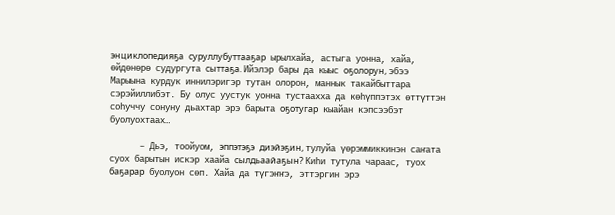энциклопедияҕа суруллубуттааҕар ырылхайа, астыга уонна, хайа, өйдөнөрө судургута сыттаҕа. Ийэлэр бары да кыыс оҕолорун, эбээ Марыына курдук иннилэригэр тутан олорон, маннык такайбыттара сэрэйиллибэт. Бу олус уустук уонна тустаахха да көһүппэтэх өттүттэн соһуччу сонуну дьахтар эрэ барыта оҕотугар кыайан кэпсээбэт буолуохтаах…

      – Дьэ, тоойуом, эппэтэҕэ диэйэҕин, тулуйа үөрэммиккинэн саҥата суох барытын искэр хаайа сылдьаайаҕын? Киһи тутула чараас, туох баҕарар буолуон сөп. Хайа да түгэҥҥэ, эттэргин эрэ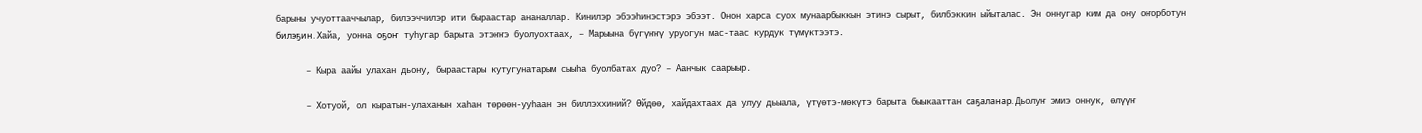барыны учуоттааччылар, билээччилэр ити быраастар ананаллар. Кинилэр эбээһинэстэрэ эбээт. Онон харса суох мунаарбыккын этинэ сырыт, билбэккин ыйыталас. Эн оннугар ким да ону оҥорботун билэҕин. Хайа, уонна оҕоҥ туһугар барыта этэҥҥэ буолуохтаах, – Марыына бүгүҥҥү уруогун мас-таас курдук түмүктээтэ.

      – Кыра аайы улахан дьону, быраастары кутугунатарым сыыһа буолбатах дуо? – Аанчык саарыыр.

      – Хотуой, ол кыратын-улаханын хаһан төрөөн-ууһаан эн биллэххиний? Өйдөө, хайдахтаах да улуу дьыала, үтүөтэ-мөкүтэ барыта быыкааттан саҕаланар. Дьолуҥ эмиэ оннук, өлүүҥ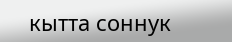кытта соннук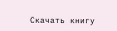Скачать книгу